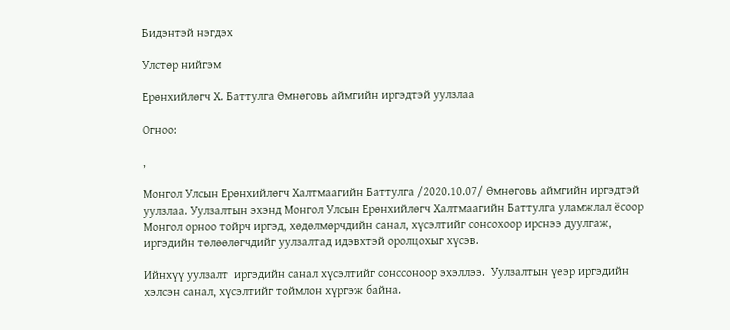Бидэнтэй нэгдэх

Улстөр нийгэм

Ерөнхийлөгч Х. Баттулга Өмнөговь аймгийн иргэдтэй уулзлаа

Огноо:

,

Монгол Улсын Ерөнхийлөгч Халтмаагийн Баттулга /2020.10.07/ Өмнөговь аймгийн иргэдтэй уулзлаа. Уулзалтын эхэнд Монгол Улсын Ерөнхийлөгч Халтмаагийн Баттулга уламжлал ёсоор Монгол орноо тойрч иргэд, хөдөлмөрчдийн санал, хүсэлтийг сонсохоор ирснээ дуулгаж, иргэдийн төлөөлөгчдийг уулзалтад идэвхтэй оролцохыг хүсэв.

Ийнхүү уулзалт  иргэдийн санал хүсэлтийг сонссоноор эхэллээ.  Уулзалтын үеэр иргэдийн хэлсэн санал, хүсэлтийг тоймлон хүргэж байна.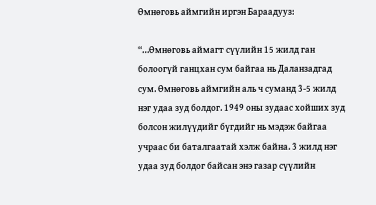Өмнөговь аймгийн иргэн Бараадууз:

“…Өмнөговь аймагт сүүлийн 15 жилд ган болоогүй ганцхан сум байгаа нь Даланзадгад сум. Өмнөговь аймгийн аль ч суманд 3-5 жилд нэг удаа зуд болдог. 1949 оны зудаас хойших зуд болсон жилүүдийг бүгдийг нь мэдэж байгаа учраас би баталгаатай хэлж байна. 3 жилд нэг удаа зуд болдог байсан энэ газар сүүлийн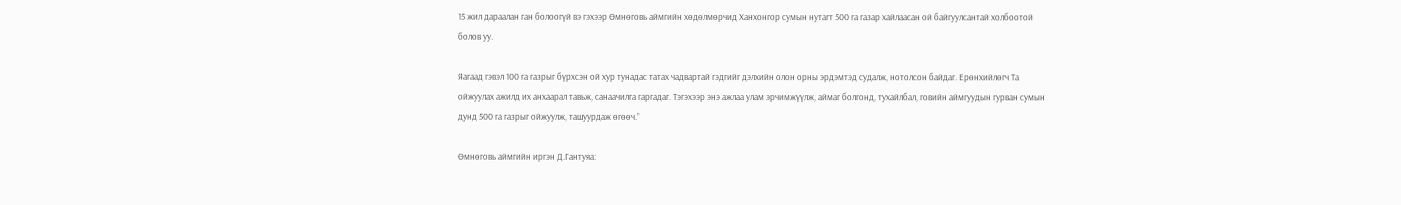15 жил дараалан ган болоогүй вэ гэхээр Өмнөговь аймгийн хөдөлмөрчид Ханхонгор сумын нутагт 500 га газар хайлаасан ой байгуулсантай холбоотой болов уу.

Яагаад гэвэл 100 га газрыг бүрхсэн ой хур тунадас татах чадвартай гэдгийг дэлхийн олон орны эрдэмтэд судалж, нотолсон байдаг. Ерөнхийлөгч Та ойжуулах ажилд их анхаарал тавьж, санаачилга гаргадаг. Тэгэхээр энэ ажлаа улам эрчимжүүлж, аймаг болгонд, тухайлбал, говийн аймгуудын гурван сумын дунд 500 га газрыг ойжуулж, ташуурдаж өгөөч.”

Өмнөговь аймгийн иргэн Д.Гантуяа: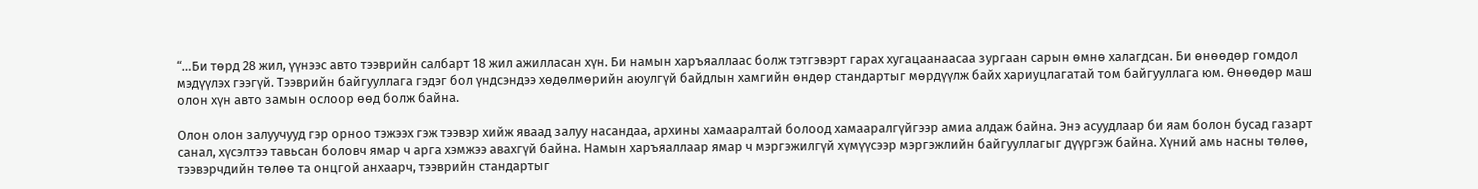“…Би төрд 28 жил, үүнээс авто тээврийн салбарт 18 жил ажилласан хүн. Би намын харъяаллаас болж тэтгэвэрт гарах хугацаанаасаа зургаан сарын өмнө халагдсан. Би өнөөдөр гомдол мэдүүлэх гээгүй. Тээврийн байгууллага гэдэг бол үндсэндээ хөдөлмөрийн аюулгүй байдлын хамгийн өндөр стандартыг мөрдүүлж байх хариуцлагатай том байгууллага юм. Өнөөдөр маш олон хүн авто замын ослоор өөд болж байна.

Олон олон залуучууд гэр орноо тэжээх гэж тээвэр хийж яваад залуу насандаа, архины хамааралтай болоод хамааралгүйгээр амиа алдаж байна. Энэ асуудлаар би яам болон бусад газарт санал, хүсэлтээ тавьсан боловч ямар ч арга хэмжээ авахгүй байна. Намын харъяаллаар ямар ч мэргэжилгүй хүмүүсээр мэргэжлийн байгууллагыг дүүргэж байна. Хүний амь насны төлөө, тээвэрчдийн төлөө та онцгой анхаарч, тээврийн стандартыг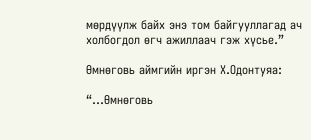мөрдүүлж байх энэ том байгууллагад ач холбогдол өгч ажиллаач гэж хүсье.”

Өмнөговь аймгийн иргэн Х.Одонтуяа:

“…Өмнөговь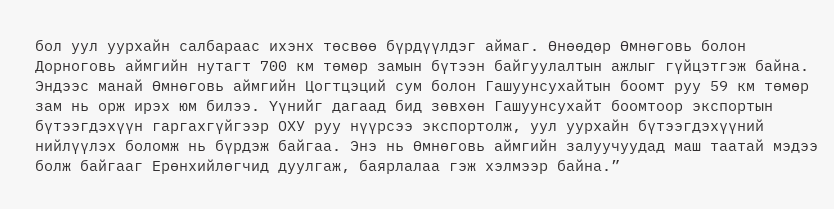бол уул уурхайн салбараас ихэнх төсвөө бүрдүүлдэг аймаг. Өнөөдөр Өмнөговь болон Дорноговь аймгийн нутагт 700 км төмөр замын бүтээн байгуулалтын ажлыг гүйцэтгэж байна. Эндээс манай Өмнөговь аймгийн Цогтцэций сум болон Гашуунсухайтын боомт руу 59 км төмөр зам нь орж ирэх юм билээ. Үүнийг дагаад бид зөвхөн Гашуунсухайт боомтоор экспортын бүтээгдэхүүн гаргахгүйгээр ОХУ руу нүүрсээ экспортолж, уул уурхайн бүтээгдэхүүний нийлүүлэх боломж нь бүрдэж байгаа. Энэ нь Өмнөговь аймгийн залуучуудад маш таатай мэдээ болж байгааг Ерөнхийлөгчид дуулгаж, баярлалаа гэж хэлмээр байна.”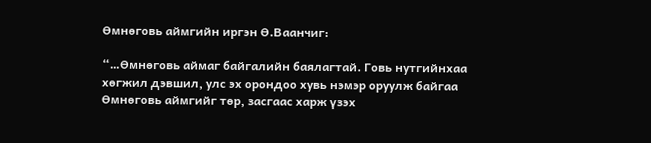Өмнөговь аймгийн иргэн Ө.Ваанчиг:

“…Өмнөговь аймаг байгалийн баялагтай. Говь нутгийнхаа хөгжил дэвшил, улс эх орондоо хувь нэмэр оруулж байгаа Өмнөговь аймгийг төр, засгаас харж үзэх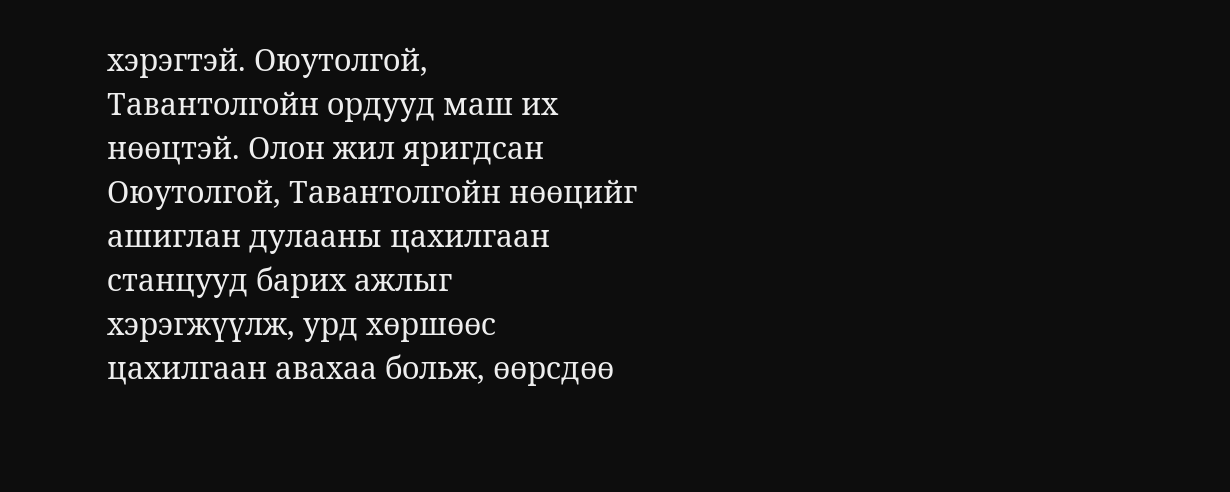хэрэгтэй. Оюутолгой, Тавантолгойн ордууд маш их нөөцтэй. Олон жил яригдсан Оюутолгой, Тавантолгойн нөөцийг ашиглан дулааны цахилгаан станцууд барих ажлыг хэрэгжүүлж, урд хөршөөс цахилгаан авахаа больж, өөрсдөө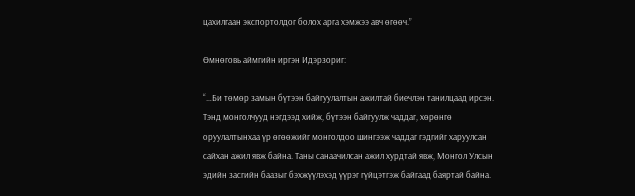цахилгаан экспортолдог болох арга хэмжээ авч өгөөч.”

Өмнөговь аймгийн иргэн Идэрзориг:

“…Би төмөр замын бүтээн байгуулалтын ажилтай биечлэн танилцаад ирсэн. Тэнд монголчууд нэгдээд хийж, бүтээн байгуулж чаддаг, хөрөнгө оруулалтынхаа үр өгөөжийг монголдоо шингээж чаддаг гэдгийг харуулсан сайхан ажил явж байна. Таны санаачилсан ажил хурдтай явж, Монгол Улсын эдийн засгийн баазыг бэхжүүлэхэд үүрэг гүйцэтгэж байгаад баяртай байна.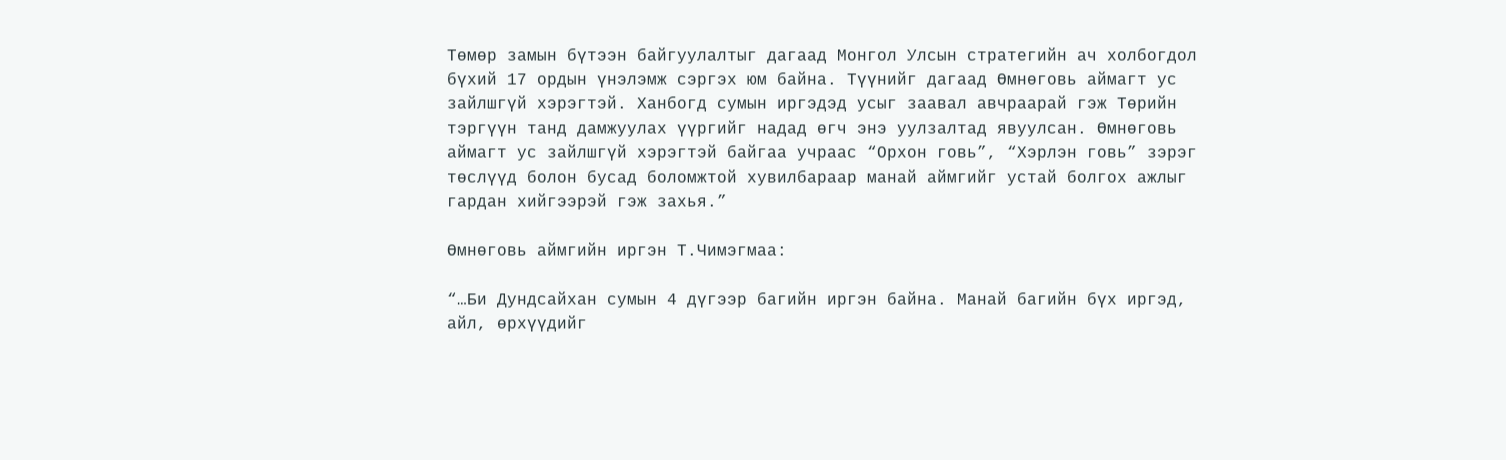Төмөр замын бүтээн байгуулалтыг дагаад Монгол Улсын стратегийн ач холбогдол бүхий 17 ордын үнэлэмж сэргэх юм байна. Түүнийг дагаад Өмнөговь аймагт ус зайлшгүй хэрэгтэй. Ханбогд сумын иргэдэд усыг заавал авчраарай гэж Төрийн тэргүүн танд дамжуулах үүргийг надад өгч энэ уулзалтад явуулсан. Өмнөговь аймагт ус зайлшгүй хэрэгтэй байгаа учраас “Орхон говь”, “Хэрлэн говь” зэрэг төслүүд болон бусад боломжтой хувилбараар манай аймгийг устай болгох ажлыг гардан хийгээрэй гэж захья.”

Өмнөговь аймгийн иргэн Т.Чимэгмаа:

“…Би Дундсайхан сумын 4 дүгээр багийн иргэн байна. Манай багийн бүх иргэд, айл, өрхүүдийг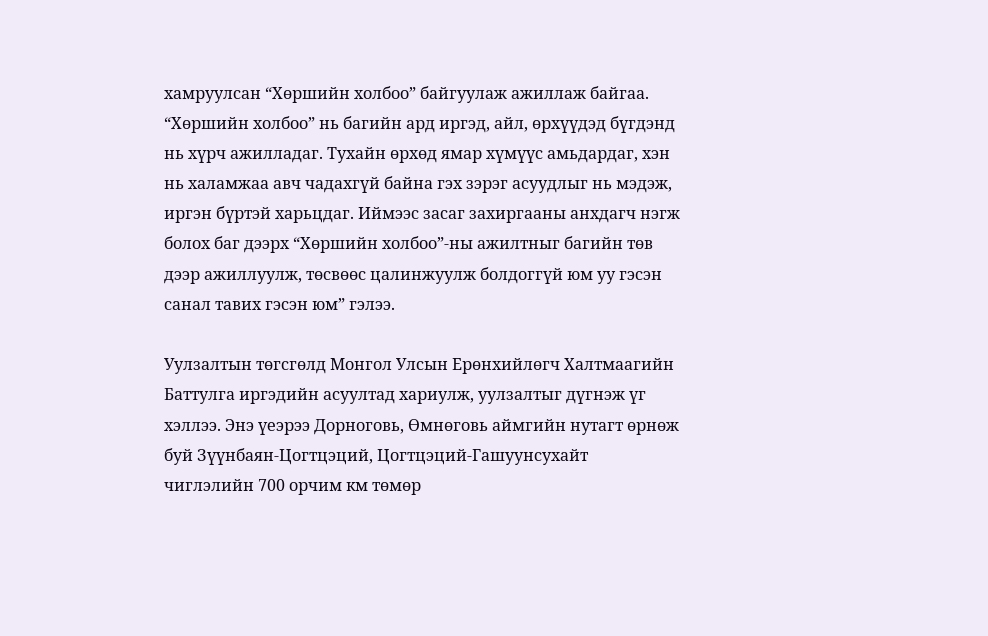хамруулсан “Хөршийн холбоо” байгуулаж ажиллаж байгаа. “Хөршийн холбоо” нь багийн ард иргэд, айл, өрхүүдэд бүгдэнд нь хүрч ажилладаг. Тухайн өрхөд ямар хүмүүс амьдардаг, хэн нь халамжаа авч чадахгүй байна гэх зэрэг асуудлыг нь мэдэж, иргэн бүртэй харьцдаг. Иймээс засаг захиргааны анхдагч нэгж болох баг дээрх “Хөршийн холбоо”-ны ажилтныг багийн төв дээр ажиллуулж, төсвөөс цалинжуулж болдоггүй юм уу гэсэн санал тавих гэсэн юм” гэлээ.

Уулзалтын төгсгөлд Монгол Улсын Ерөнхийлөгч Халтмаагийн Баттулга иргэдийн асуултад хариулж, уулзалтыг дүгнэж үг хэллээ. Энэ үеэрээ Дорноговь, Өмнөговь аймгийн нутагт өрнөж буй Зүүнбаян-Цогтцэций, Цогтцэций-Гашуунсухайт чиглэлийн 700 орчим км төмөр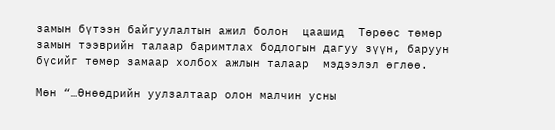замын бүтээн байгуулалтын ажил болон  цаашид  Төрөөс төмөр замын тээврийн талаар баримтлах бодлогын дагуу зүүн, баруун бүсийг төмөр замаар холбох ажлын талаар  мэдээлэл өглөө.

Мөн “…Өнөөдрийн уулзалтаар олон малчин усны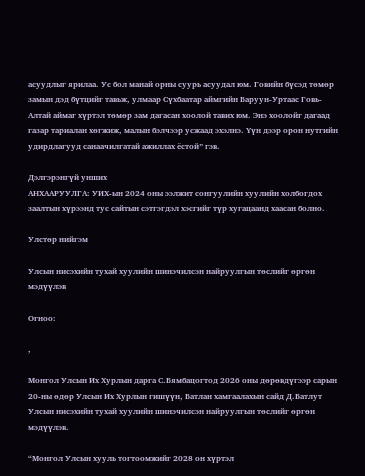асуудлыг ярилаа. Ус бол манай орны суурь асуудал юм. Говийн бүсэд төмөр замын дэд бүтцийг тавьж, улмаар Сүхбаатар аймгийн Баруун-Уртаас Говь-Алтай аймаг хүртэл төмөр зам дагасан хоолой тавих юм. Энэ хоолойг дагаад газар тариалан хөгжиж, малын бэлчээр усжаад эхэлнэ. Үүн дээр орон нутгийн удирдлагууд санаачилгатай ажиллах ёстой” гэв.

Дэлгэрэнгүй унших
АНХААРУУЛГА: УИХ-ын 2024 оны ээлжит сонгуулийн хуулийн холбогдох заалтын хүрээнд тус сайтын сэтгэгдэл хэсгийг түр хугацаанд хаасан болно.

Улстөр нийгэм

Улсын нисэхийн тухай хуулийн шинэчилсэн найруулгын төслийг өргөн мэдүүлэв

Огноо:

,

Монгол Улсын Их Хурлын дарга С.Бямбацогтод 2026 оны дөрөвдүгээр сарын 20-ны өдөр Улсын Их Хурлын гишүүн, Батлан хамгаалахын сайд Д.Батлут Улсын нисэхийн тухай хуулийн шинэчилсэн найруулгын төслийг өргөн мэдүүлэв.

“Монгол Улсын хууль тогтоомжийг 2028 он хүртэл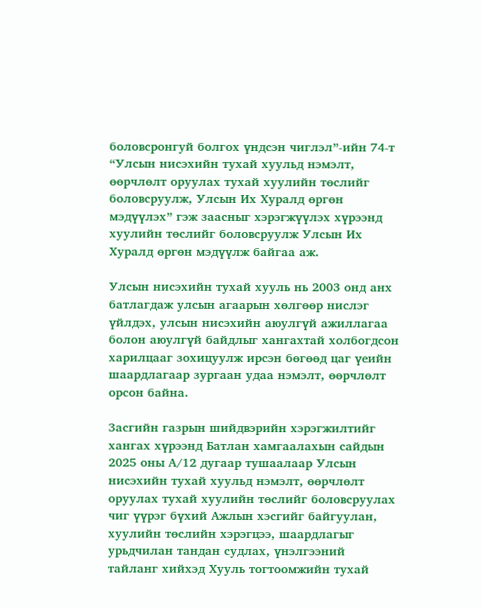боловсронгуй болгох үндсэн чиглэл”-ийн 74-т “Улсын нисэхийн тухай хуульд нэмэлт, өөрчлөлт оруулах тухай хуулийн төслийг боловсруулж, Улсын Их Хуралд өргөн мэдүүлэх” гэж заасныг хэрэгжүүлэх хүрээнд хуулийн төслийг боловсруулж Улсын Их Хуралд өргөн мэдүүлж байгаа аж.

Улсын нисэхийн тухай хууль нь 2003 онд анх батлагдаж улсын агаарын хөлгөөр нислэг үйлдэх, улсын нисэхийн аюулгүй ажиллагаа болон аюулгүй байдлыг хангахтай холбогдсон харилцааг зохицуулж ирсэн бөгөөд цаг үеийн шаардлагаар зургаан удаа нэмэлт, өөрчлөлт орсон байна.

Засгийн газрын шийдвэрийн хэрэгжилтийг хангах хүрээнд Батлан хамгаалахын сайдын 2025 оны А/12 дугаар тушаалаар Улсын нисэхийн тухай хуульд нэмэлт, өөрчлөлт оруулах тухай хуулийн төслийг боловсруулах чиг үүрэг бүхий Ажлын хэсгийг байгуулан, хуулийн төслийн хэрэгцээ, шаардлагыг урьдчилан тандан судлах, үнэлгээний тайланг хийхэд Хууль тогтоомжийн тухай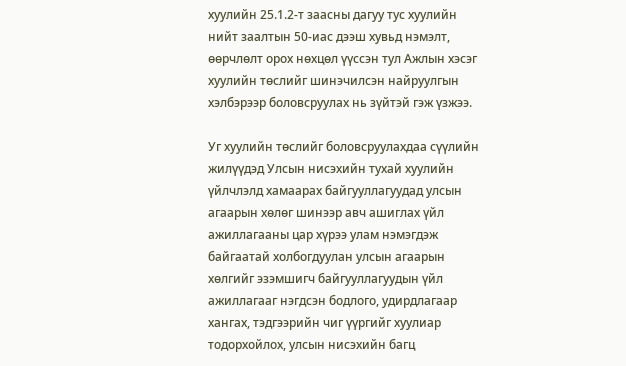хуулийн 25.1.2-т заасны дагуу тус хуулийн нийт заалтын 50-иас дээш хувьд нэмэлт, өөрчлөлт орох нөхцөл үүссэн тул Ажлын хэсэг хуулийн төслийг шинэчилсэн найруулгын хэлбэрээр боловсруулах нь зүйтэй гэж үзжээ.

Уг хуулийн төслийг боловсруулахдаа сүүлийн жилүүдэд Улсын нисэхийн тухай хуулийн үйлчлэлд хамаарах байгууллагуудад улсын агаарын хөлөг шинээр авч ашиглах үйл ажиллагааны цар хүрээ улам нэмэгдэж байгаатай холбогдуулан улсын агаарын хөлгийг эзэмшигч байгууллагуудын үйл ажиллагааг нэгдсэн бодлого, удирдлагаар хангах, тэдгээрийн чиг үүргийг хуулиар тодорхойлох, улсын нисэхийн багц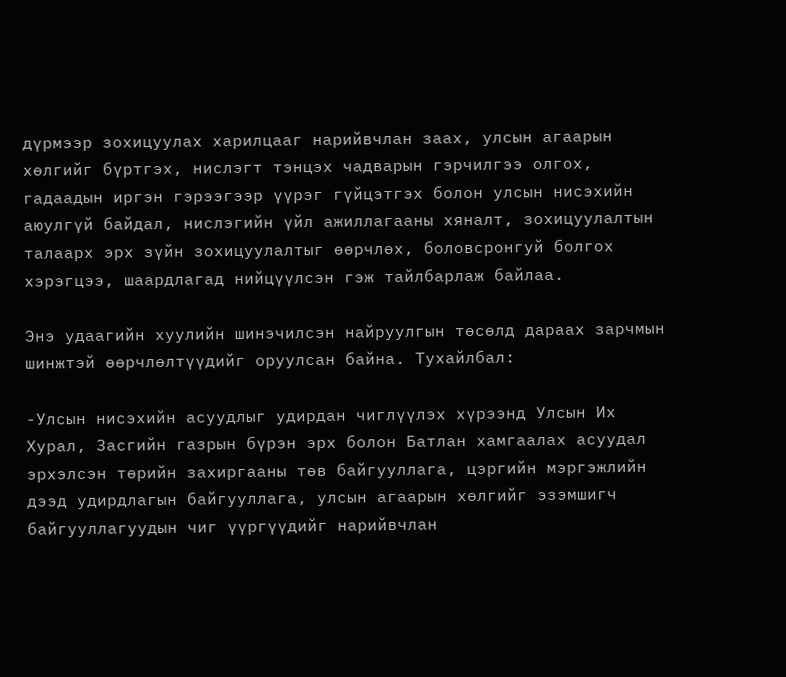дүрмээр зохицуулах харилцааг нарийвчлан заах, улсын агаарын хөлгийг бүртгэх, нислэгт тэнцэх чадварын гэрчилгээ олгох, гадаадын иргэн гэрээгээр үүрэг гүйцэтгэх болон улсын нисэхийн аюулгүй байдал, нислэгийн үйл ажиллагааны хяналт, зохицуулалтын талаарх эрх зүйн зохицуулалтыг өөрчлөх, боловсронгуй болгох хэрэгцээ, шаардлагад нийцүүлсэн гэж тайлбарлаж байлаа.

Энэ удаагийн хуулийн шинэчилсэн найруулгын төсөлд дараах зарчмын шинжтэй өөрчлөлтүүдийг оруулсан байна. Тухайлбал:

-Улсын нисэхийн асуудлыг удирдан чиглүүлэх хүрээнд Улсын Их Хурал, Засгийн газрын бүрэн эрх болон Батлан хамгаалах асуудал эрхэлсэн төрийн захиргааны төв байгууллага, цэргийн мэргэжлийн дээд удирдлагын байгууллага, улсын агаарын хөлгийг эзэмшигч байгууллагуудын чиг үүргүүдийг нарийвчлан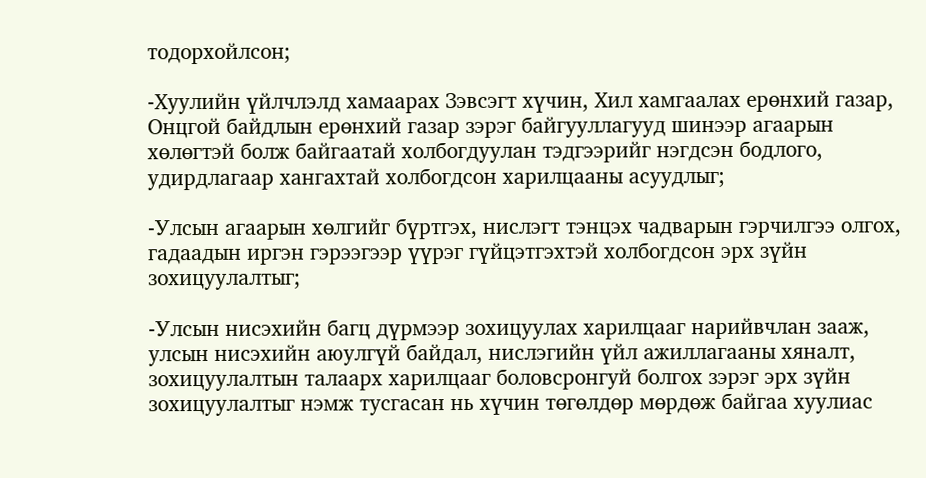тодорхойлсон;

-Хуулийн үйлчлэлд хамаарах Зэвсэгт хүчин, Хил хамгаалах ерөнхий газар, Онцгой байдлын ерөнхий газар зэрэг байгууллагууд шинээр агаарын хөлөгтэй болж байгаатай холбогдуулан тэдгээрийг нэгдсэн бодлого, удирдлагаар хангахтай холбогдсон харилцааны асуудлыг;

-Улсын агаарын хөлгийг бүртгэх, нислэгт тэнцэх чадварын гэрчилгээ олгох, гадаадын иргэн гэрээгээр үүрэг гүйцэтгэхтэй холбогдсон эрх зүйн зохицуулалтыг;

-Улсын нисэхийн багц дүрмээр зохицуулах харилцааг нарийвчлан зааж, улсын нисэхийн аюулгүй байдал, нислэгийн үйл ажиллагааны хяналт, зохицуулалтын талаарх харилцааг боловсронгуй болгох зэрэг эрх зүйн зохицуулалтыг нэмж тусгасан нь хүчин төгөлдөр мөрдөж байгаа хуулиас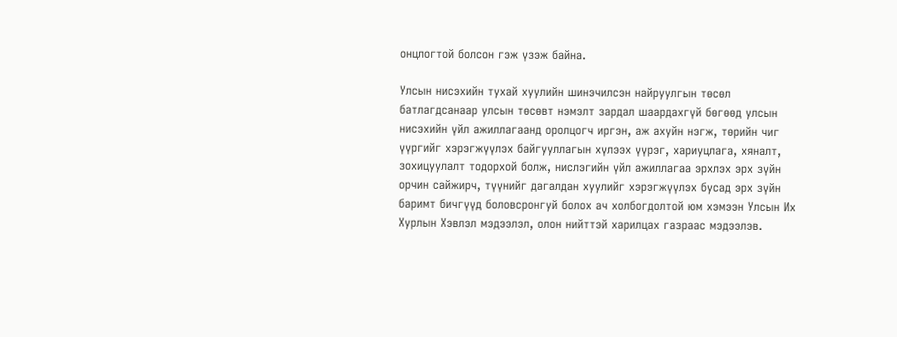онцлогтой болсон гэж үзэж байна.

Улсын нисэхийн тухай хуулийн шинэчилсэн найруулгын төсөл батлагдсанаар улсын төсөвт нэмэлт зардал шаардахгүй бөгөөд улсын нисэхийн үйл ажиллагаанд оролцогч иргэн, аж ахуйн нэгж, төрийн чиг үүргийг хэрэгжүүлэх байгууллагын хүлээх үүрэг, хариуцлага, хяналт, зохицуулалт тодорхой болж, нислэгийн үйл ажиллагаа эрхлэх эрх зүйн орчин сайжирч, түүнийг дагалдан хуулийг хэрэгжүүлэх бусад эрх зүйн баримт бичгүүд боловсронгуй болох ач холбогдолтой юм хэмээн Улсын Их Хурлын Хэвлэл мэдээлэл, олон нийттэй харилцах газраас мэдээлэв.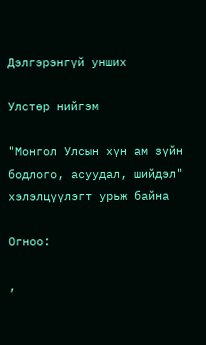Дэлгэрэнгүй унших

Улстөр нийгэм

"Монгол Улсын хүн ам зүйн бодлого, асуудал, шийдэл" хэлэлцүүлэгт урьж байна

Огноо:

,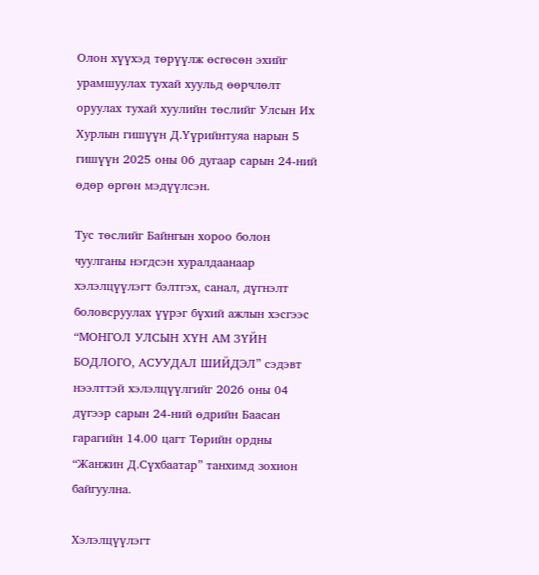Олон хүүхэд төрүүлж өсгөсөн эхийг урамшуулах тухай хуульд өөрчлөлт оруулах тухай хуулийн төслийг Улсын Их Хурлын гишүүн Д.Үүрийнтуяа нарын 5 гишүүн 2025 оны 06 дугаар сарын 24-ний өдөр өргөн мэдүүлсэн.

Тус төслийг Байнгын хороо болон чуулганы нэгдсэн хуралдаанаар хэлэлцүүлэгт бэлтгэх, санал, дүгнэлт боловсруулах үүрэг бүхий ажлын хэсгээс “МОНГОЛ УЛСЫН ХҮН АМ ЗҮЙН БОДЛОГО, АСУУДАЛ ШИЙДЭЛ” сэдэвт нээлттэй хэлэлцүүлгийг 2026 оны 04 дүгээр сарын 24-ний өдрийн Баасан гарагийн 14.00 цагт Төрийн ордны “Жанжин Д.Сүхбаатар” танхимд зохион байгуулна.

Хэлэлцүүлэгт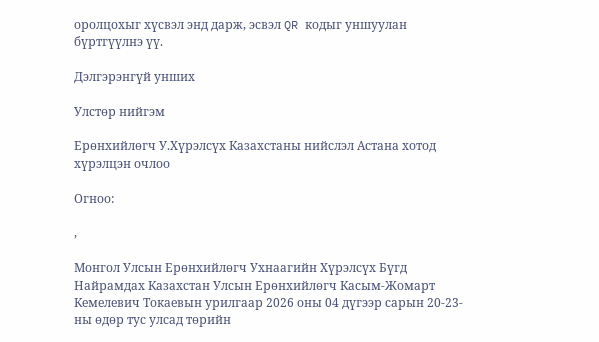оролцохыг хүсвэл энд дарж, эсвэл QR кодыг уншуулан бүртгүүлнэ үү.

Дэлгэрэнгүй унших

Улстөр нийгэм

Ерөнхийлөгч У.Хүрэлсүх Казахстаны нийслэл Астана хотод хүрэлцэн очлоо

Огноо:

,

Монгол Улсын Ерөнхийлөгч Ухнаагийн Хүрэлсүх Бүгд Найрамдах Казахстан Улсын Ерөнхийлөгч Касым-Жомарт Кемелевич Токаевын урилгаар 2026 оны 04 дүгээр сарын 20-23-ны өдөр тус улсад төрийн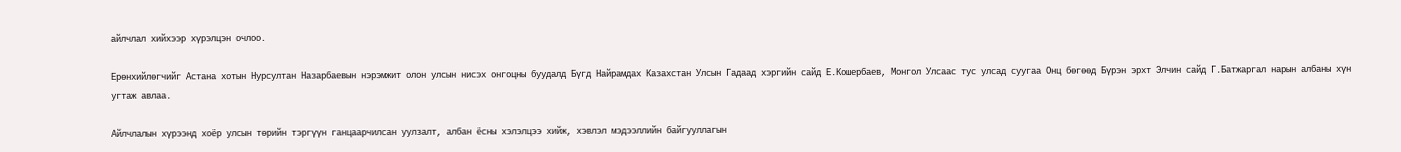айлчлал хийхээр хүрэлцэн очлоо.

Ерөнхийлөгчийг Астана хотын Нурсултан Назарбаевын нэрэмжит олон улсын нисэх онгоцны буудалд Бүгд Найрамдах Казахстан Улсын Гадаад хэргийн сайд Е.Кошербаев, Монгол Улсаас тус улсад суугаа Онц бөгөөд Бүрэн эрхт Элчин сайд Г.Батжаргал нарын албаны хүн угтаж авлаа.

Айлчлалын хүрээнд хоёр улсын төрийн тэргүүн ганцаарчилсан уулзалт, албан ёсны хэлэлцээ хийж, хэвлэл мэдээллийн байгууллагын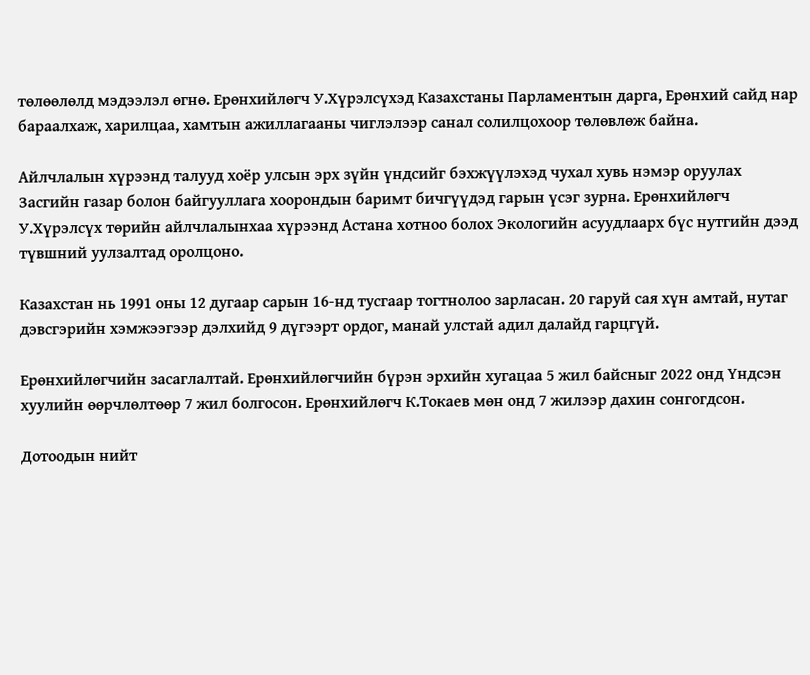төлөөлөлд мэдээлэл өгнө. Ерөнхийлөгч У.Хүрэлсүхэд Казахстаны Парламентын дарга, Ерөнхий сайд нар бараалхаж, харилцаа, хамтын ажиллагааны чиглэлээр санал солилцохоор төлөвлөж байна.

Айлчлалын хүрээнд талууд хоёр улсын эрх зүйн үндсийг бэхжүүлэхэд чухал хувь нэмэр оруулах Засгийн газар болон байгууллага хоорондын баримт бичгүүдэд гарын үсэг зурна. Ерөнхийлөгч У.Хүрэлсүх төрийн айлчлалынхаа хүрээнд Астана хотноо болох Экологийн асуудлаарх бүс нутгийн дээд түвшний уулзалтад оролцоно.

Казахстан нь 1991 оны 12 дугаар сарын 16-нд тусгаар тогтнолоо зарласан. 20 гаруй сая хүн амтай, нутаг дэвсгэрийн хэмжээгээр дэлхийд 9 дүгээрт ордог, манай улстай адил далайд гарцгүй.

Ерөнхийлөгчийн засаглалтай. Ерөнхийлөгчийн бүрэн эрхийн хугацаа 5 жил байсныг 2022 онд Үндсэн хуулийн өөрчлөлтөөр 7 жил болгосон. Ерөнхийлөгч К.Токаев мөн онд 7 жилээр дахин сонгогдсон.

Дотоодын нийт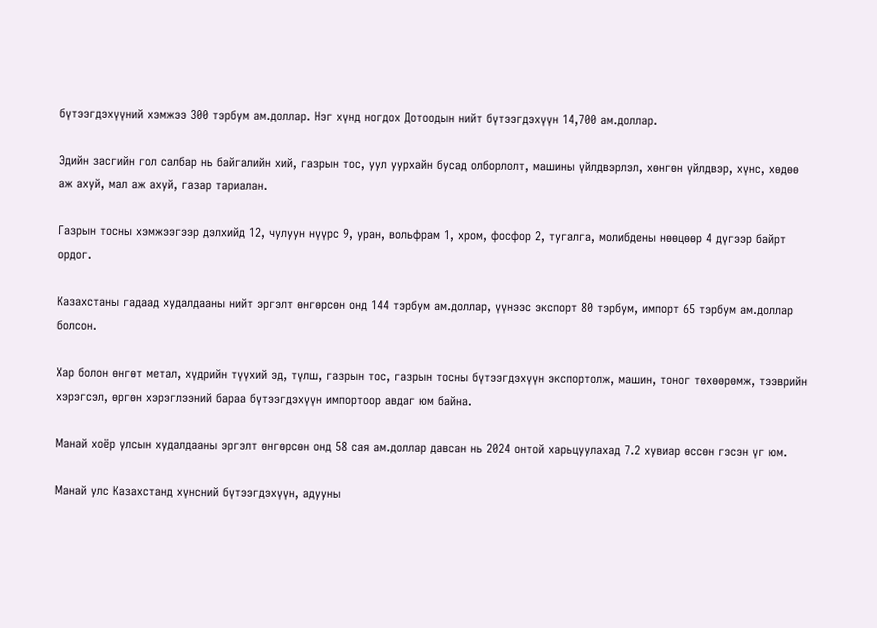бүтээгдэхүүний хэмжээ 300 тэрбум ам.доллар. Нэг хүнд ногдох Дотоодын нийт бүтээгдэхүүн 14,700 ам.доллар.

Эдийн засгийн гол салбар нь байгалийн хий, газрын тос, уул уурхайн бусад олборлолт, машины үйлдвэрлэл, хөнгөн үйлдвэр, хүнс, хөдөө аж ахуй, мал аж ахуй, газар тариалан.

Газрын тосны хэмжээгээр дэлхийд 12, чулуун нүүрс 9, уран, вольфрам 1, хром, фосфор 2, тугалга, молибдены нөөцөөр 4 дүгээр байрт ордог.

Казахстаны гадаад худалдааны нийт эргэлт өнгөрсөн онд 144 тэрбум ам.доллар, үүнээс экспорт 80 тэрбум, импорт 65 тэрбум ам.доллар болсон.

Хар болон өнгөт метал, хүдрийн түүхий эд, түлш, газрын тос, газрын тосны бүтээгдэхүүн экспортолж, машин, тоног төхөөрөмж, тээврийн хэрэгсэл, өргөн хэрэглээний бараа бүтээгдэхүүн импортоор авдаг юм байна.

Манай хоёр улсын худалдааны эргэлт өнгөрсөн онд 58 сая ам.доллар давсан нь 2024 онтой харьцуулахад 7.2 хувиар өссөн гэсэн үг юм.

Манай улс Казахстанд хүнсний бүтээгдэхүүн, адууны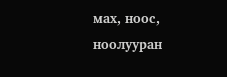мах, ноос, ноолууран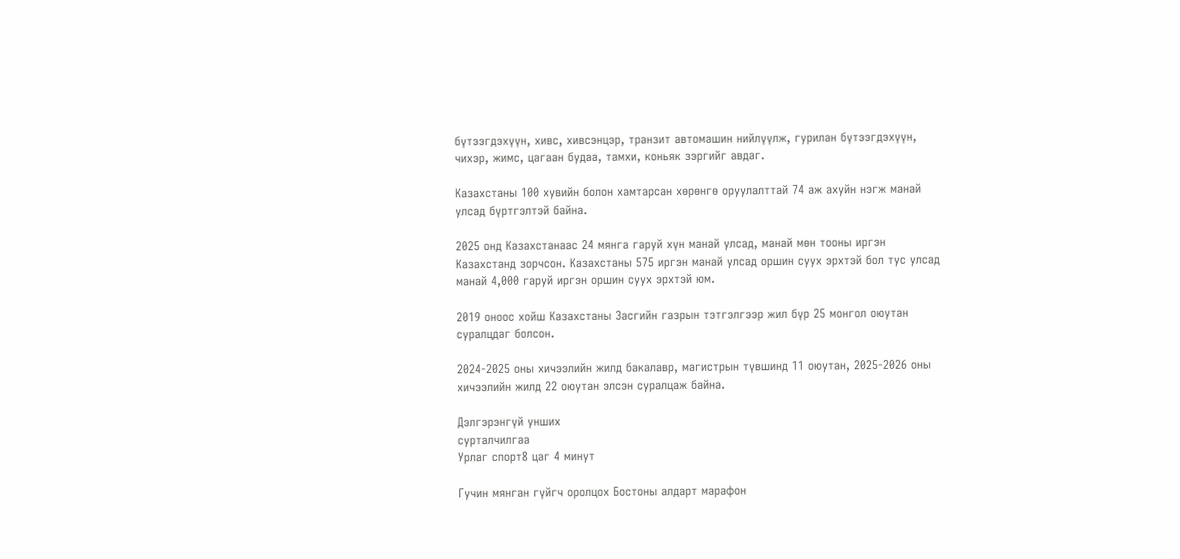бүтээгдэхүүн, хивс, хивсэнцэр, транзит автомашин нийлүүлж, гурилан бүтээгдэхүүн, чихэр, жимс, цагаан будаа, тамхи, коньяк зэргийг авдаг.

Казахстаны 100 хувийн болон хамтарсан хөрөнгө оруулалттай 74 аж ахуйн нэгж манай улсад бүртгэлтэй байна.

2025 онд Казахстанаас 24 мянга гаруй хүн манай улсад, манай мөн тооны иргэн Казахстанд зорчсон. Казахстаны 575 иргэн манай улсад оршин суух эрхтэй бол тус улсад манай 4,000 гаруй иргэн оршин суух эрхтэй юм.

2019 оноос хойш Казахстаны Засгийн газрын тэтгэлгээр жил бүр 25 монгол оюутан суралцдаг болсон.

2024-2025 оны хичээлийн жилд бакалавр, магистрын түвшинд 11 оюутан, 2025-2026 оны хичээлийн жилд 22 оюутан элсэн суралцаж байна.

Дэлгэрэнгүй унших
сурталчилгаа
Урлаг спорт8 цаг 4 минут

Гучин мянган гүйгч оролцох Бостоны алдарт марафон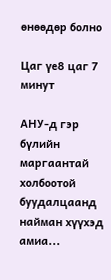өнөөдөр болно

Цаг үе8 цаг 7 минут

АНУ-д гэр бүлийн маргаантай холбоотой буудалцаанд найман хүүхэд амиа...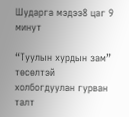Шударга мэдээ8 цаг 9 минут

“Туулын хурдын зам” төсөлтэй холбогдуулан гурван талт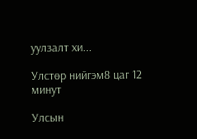уулзалт хи...

Улстөр нийгэм8 цаг 12 минут

Улсын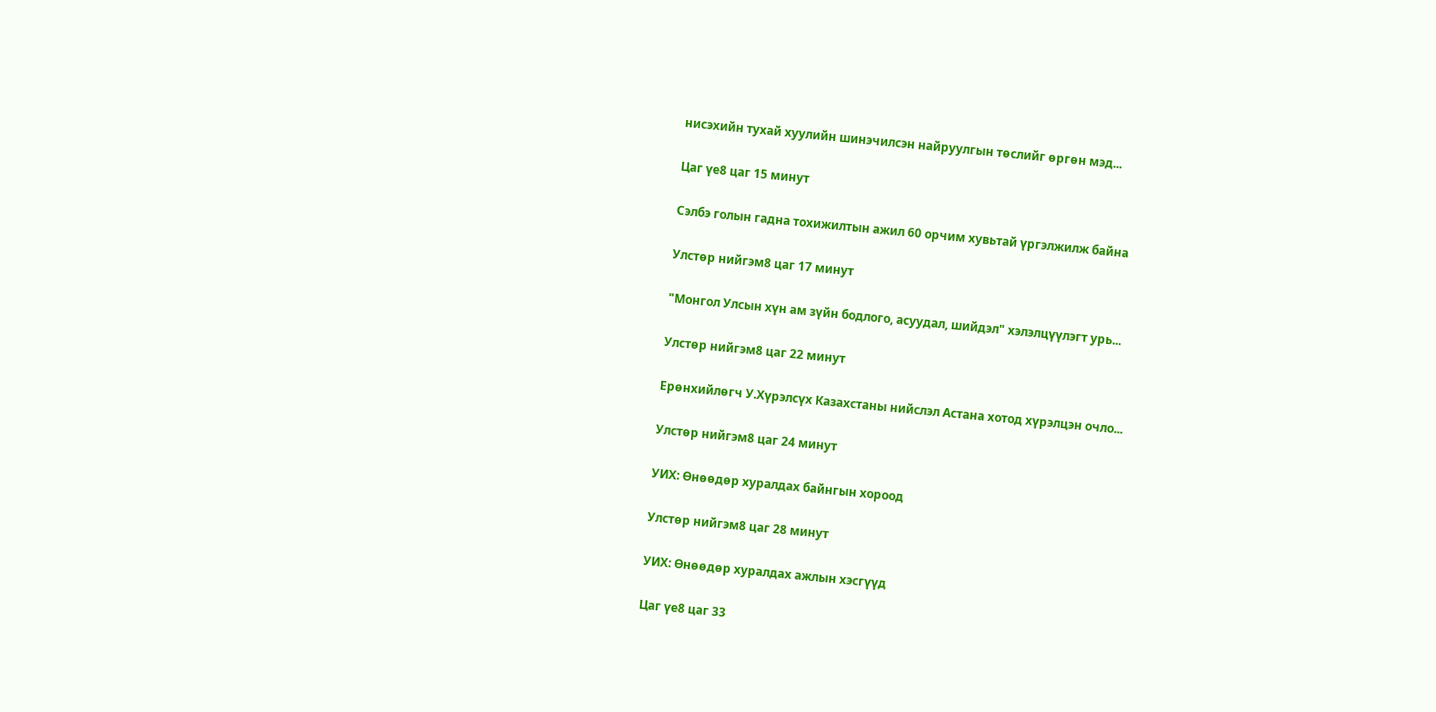нисэхийн тухай хуулийн шинэчилсэн найруулгын төслийг өргөн мэд...

Цаг үе8 цаг 15 минут

Сэлбэ голын гадна тохижилтын ажил 60 орчим хувьтай үргэлжилж байна

Улстөр нийгэм8 цаг 17 минут

"Монгол Улсын хүн ам зүйн бодлого, асуудал, шийдэл" хэлэлцүүлэгт урь...

Улстөр нийгэм8 цаг 22 минут

Ерөнхийлөгч У.Хүрэлсүх Казахстаны нийслэл Астана хотод хүрэлцэн очло...

Улстөр нийгэм8 цаг 24 минут

УИХ: Өнөөдөр хуралдах байнгын хороод

Улстөр нийгэм8 цаг 28 минут

УИХ: Өнөөдөр хуралдах ажлын хэсгүүд

Цаг үе8 цаг 33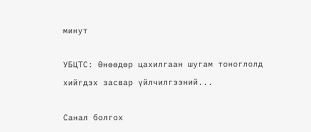минут

УБЦТС: Өнөөдөр цахилгаан шугам тоноглолд хийгдэх засвар үйлчилгээний...

Санал болгох